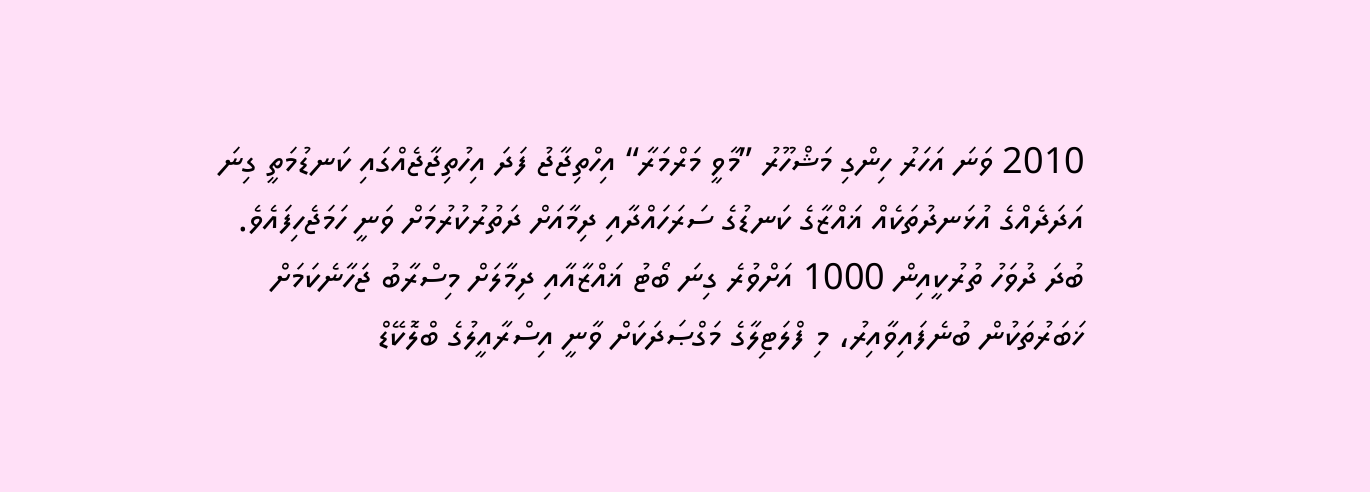2010 ވަނަ އަހަރު ހިންގި މަޝްހޫރު ”މާވީ މަރްމަރާ“ އިހްތިޖާޖު ފަދަ އިހުތިޖާޖެއްގައި ކަނޑުމަތީ ގިނަ އަދަދެއްގެ އުޅަނދުތަކެއް ޣައްޒާގެ ކަނޑުގެ ސަރަހައްދާއި ދިމާއަށް ދަތުރުކުރުމަށް ވަނީ ހަމަޖެހިފައެވެ.
ބުދަ ދުވަހު ތުރުކީއިން 1000 އަށްވުރެ ގިނަ ބޯޓު ޣައްޒާއާއި ދިމާލަށް މިސްރާބު ޖަހާނެކަމަށް ޚަބަރުތަކުން ބުނެފައިވާއިރު، މި ފްލަޓިލާގެ މަގްޞަދަކަށް ވާނީ އިސްރާއީލުގެ ބްލޮކޭޑް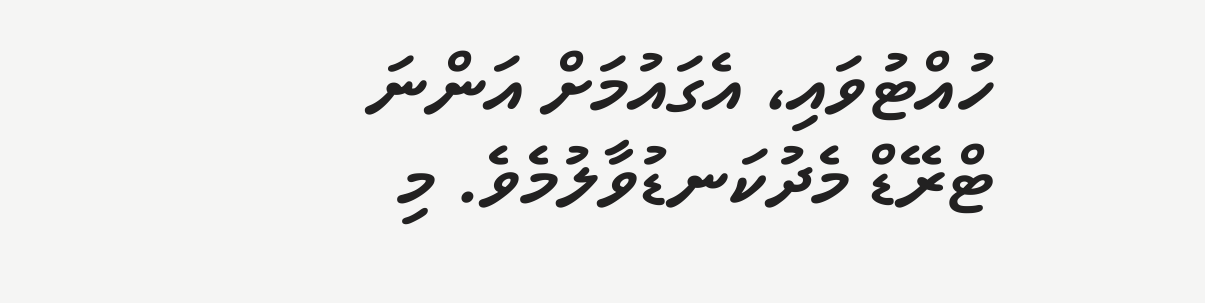ހުއްޓުވައި، އެގައުމަށް އަންނަ ޓްރޭޑް މެދުކަނޑުވާލުމެވެ. މި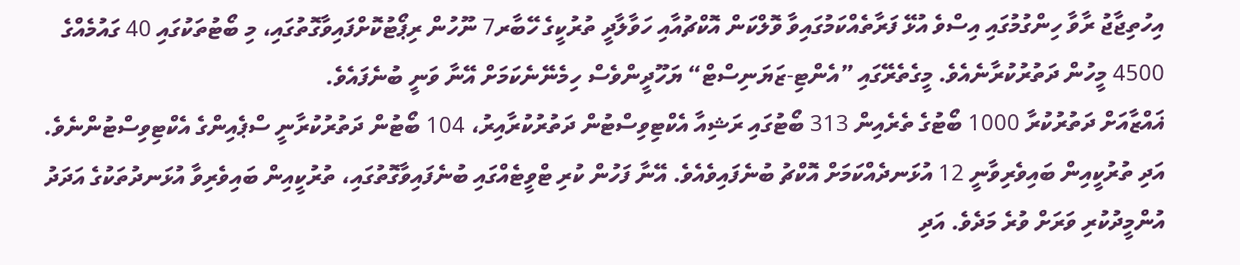އިހުތިޖާޖު ރާވާ ހިންގުމުގައި އިސްވެ އުޅޭ ފަރާތެއްކަމުގައިވާ ވޮލްކަން އޮކްޗުއާއި ހަވާލާދީ ތުރުކީގެ ހޭބާރ7 ނޫހުން ރިޕޯޓުކޮށްފައިވާގޮތުގައި، މި ބޯޓުތަކުގައި 40 ގައުމެއްގެ 4500 މީހުން ދަތުރުކުރާނެއެވެ. މީގެތެރޭގައި ”އެންޓި-ޒަޔަނިސްޓް“ ޔަހޫދީންވެސް ހިމެނޭނެކަމަށް އޭނާ ވަނީ ބުނެފައެވެ.
ޣައްޒާއަށް ދަތުރުކުރާ 1000 ބޯޓުގެ ތެރެއިން 313 ބޯޓުގައި ރަޝިއާ އެކްޓިވިސްޓުން ދަތުރުކުރާއިރު، 104 ބޯޓުން ދަތުރުކުރާނީ ސްޕެއިންގެ އެކްޓިވިސްޓުންނެވެ. އަދި ތުރުކީއިން ބައިވެރިވާނީ 12 އުޅަނދެއްކަމަށް އޮކްޗު ބުނެފައިވެއެވެ. އޭނާ ފަހުން ކުރި ޓްވީޓެއްގައި ބުނެފައިވާގޮތުގައި، ތުރުކީއިން ބައިވެރިވާ އުޅަނދުތަކުގެ އަދަދު އުންމީދުކުރި ވަރަށް ވުރެ މަދެވެ. އަދި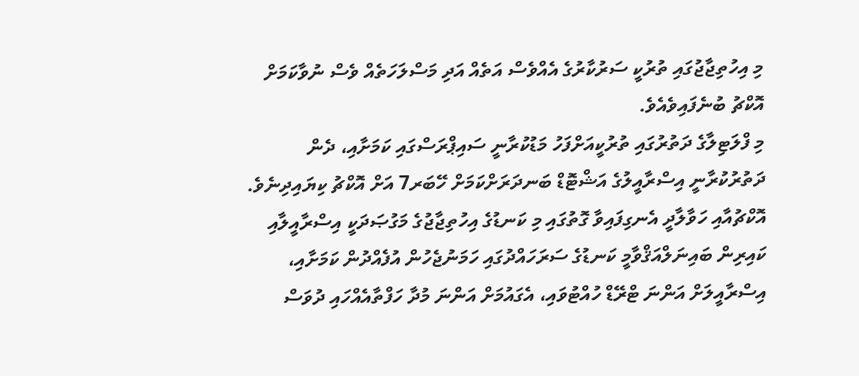މި އިހުތިޖާޖުގައި ތުރުކީ ސަރުކާރުގެ އެއްވެސް އަތެއް އަދި މަސްލަހަތެއް ވެސް ނުވާކަމަށް އޮކްޗު ބުނެފައިވެއެވެ.
މި ފްލަޓިލާގެ ދަތުރުގައި ތުރުކީއަށްފަހު މަޑުކުރާނީ ސައިޕްރަސްގައި ކަމަށާއި، ދެން ދަތުރުކުރާނީ އިސްރާއީލުގެ އަޝްޓޮޑް ބަނދަރަށްކަމަށް ހޭބަރ7 އަށް އޮކްޗު ކިޔައިދިނެވެ.
އޮކްޗުއާއި ހަވާލާދީ އެނގިފައިވާ ގޮތުގައި މި ކަނޑުގެ އިހުތިޖާޖުގެ މަގުޞަދަކީ އިސްރާއީލާއި ކައިރިން ބައިނަލްއަޤްވާމީ ކަނޑުގެ ސަރަހައްދުގައި ހަމަނުޖެހުން އުފެއްދުން ކަމަށާއި، އިސްރާއީލަށް އަންނަ ޓްރޭޑް ހުއްޓުވައި، އެގައުމަށް އަންނަ މުދާ ހަފްތާއެއްހައި ދުވަސް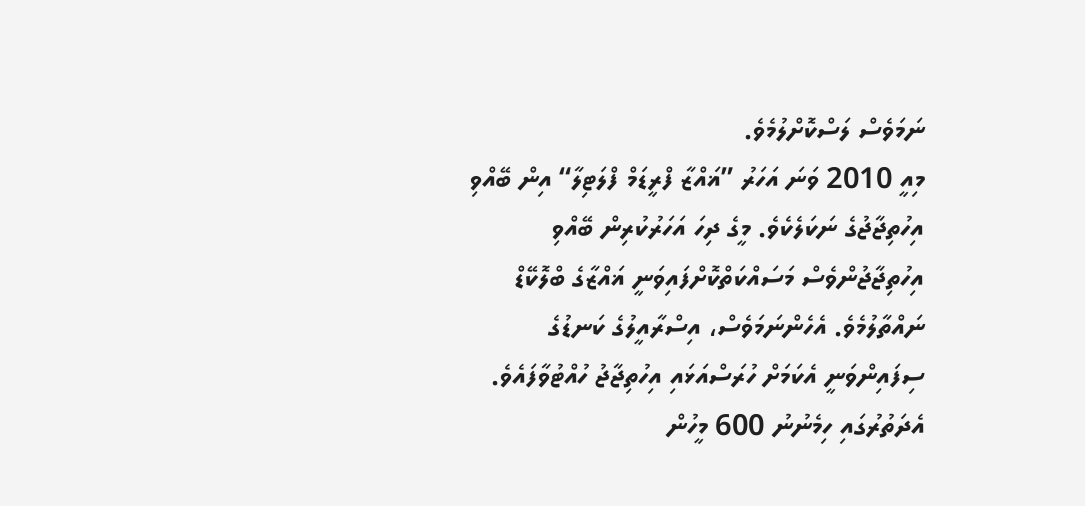ނަމަވެސް ލަސްކޮށްލުމެވެ.
މިއީ 2010 ވަނަ އަހަރު ”ޣައްޒާ ފްރީޑަމް ފްލަޓިލާ“ އިން ބޭއްވި އިހުތިޖާޖުގެ ނަކަލެކެވެ. މީގެ ދިހަ އަހަރުކުރިން ބޭއްވި އިހުތިޖާޖުންވެސް މަސައްކަތްކޮށްފައިވަނީ ޣައްޒާގެ ބްލޮކޭޑް ނައްތާލުމެވެ. އެހެންނަމަވެސް، އިސްރާއީލުގެ ކަނޑުގެ ސިފައިންވަނީ އެކަމަށް ހުރަސްއަޅައި އިހުތިޖާޖު ހުއްޓުވާފައެވެ. އެދަތުރުގައި ހިމެނުނު 600 މީހުން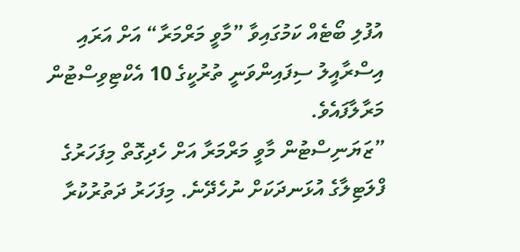އުފުލި ބޯޓެއް ކަމުގައިވާ ”މާވީ މަރްމަރާ“ އަށް އަރައި އިސްރާއީލު ސިފައިންވަނީ ތުރުކީގެ 10 އެކްޓިވިސްޓުން މަރާލާފައެވެ.
”ޒަޔަނިސްޓުން މާވީ މަރްމަރާ އަށް ހެދިގޮތް މިފަހަރުގެ ފްލަޓިލާގެ އުޅަނދަކަށް ނުހެދޭނެ. މިފަހަރު ދަތުރުކުރާ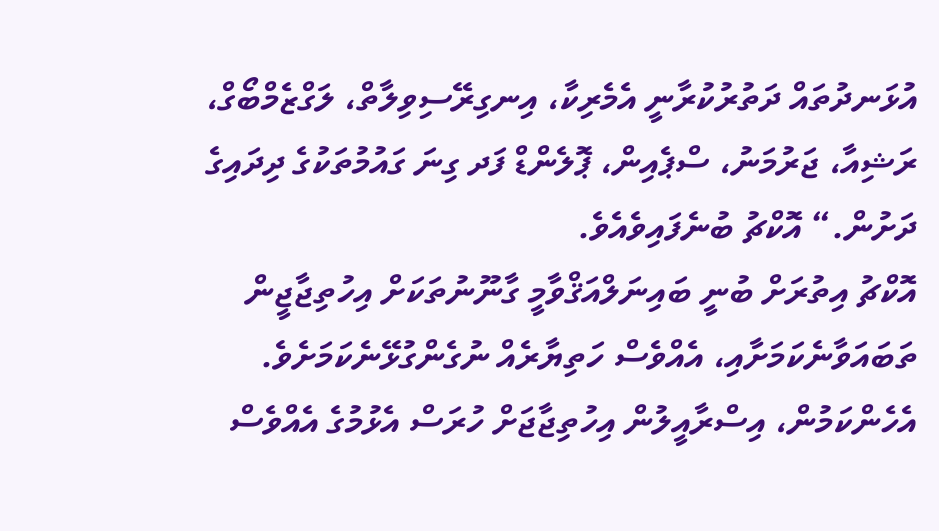އުޅަނދުތައް ދަތުރުކުރާނީ އެމެރިކާ، އިނގިރޭސިވިލާތް، ލަގްޒެމްބޯގް، ރަޝިއާ، ޖަރުމަނު، ސްޕެއިން، ޕޮލެންޑް ފަދ ގިނަ ގައުމުތަކުގެ ދިދައިގެ ދަށުން.“ އޮކްޗު ބުނެފައިވެއެވެ.
އޮކްޗު އިތުރަށް ބުނީ ބައިނަލްއަޤްވާމީ ގާނޫނުތަކަށް އިހުތިޖާޖީން ތަބައަވާނެކަމަށާއި، އެއްވެސް ހަތިޔާރެއް ނުގެންގުޅޭނެކަމަށެވެ. އެހެންކަމުން، އިސްރާއީލުން އިހުތިޖާޖަށް ހުރަސް އެޅުމުގެ އެއްވެސް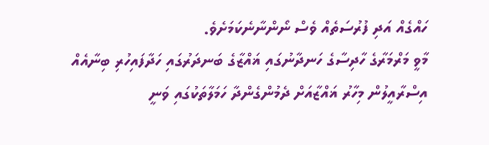ހައްގެއް އަދި ފުރުސަތެއް ވެސް ނޯންނާނެކަމަށެވެ.
މާވީ މަރްމަރާގެ ހާދިސާގެ ހަނދާނުގައި ޣައްޒާގެ ބަނދަރުގައި ހަދާފައިހުރި ބިނާއެއް އިސްރާއީލުން މިހާރު ޣައްޒާއަށް ދެމުންގެންދާ ހަމަލާތަކުގައި ވަނީ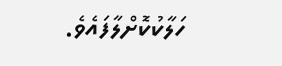ހަލާކުކޮށްލާފައެވެ.